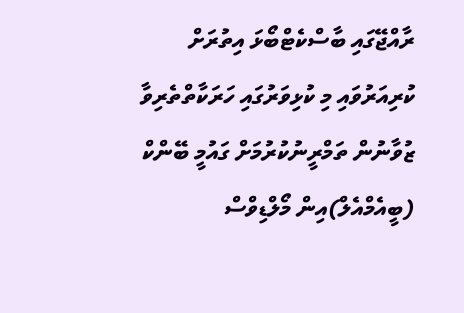ރާއްޖޭގައި ބާސްކެޓްބޯޅަ އިތުރަށް ކުރިއަރުވައި މި ކުޅިވަރުގައި ހަރަކާތްތެރިވާ ޒުވާނުން ތަމްރީނުކުރުމަށް ގައުމީ ބޭންކް (ބީއެމްއެލް)އިން މޯލްޑިވްސް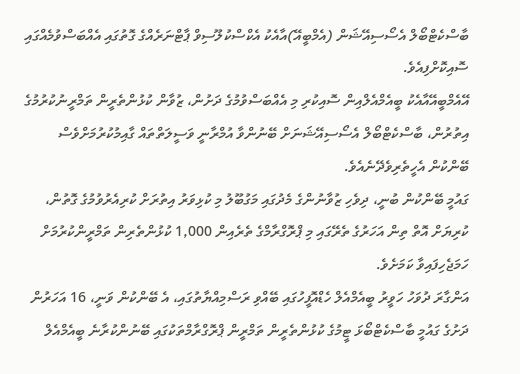ބާސްކެޓްބޯލް އެސޯސިއޭޝަން (އެމްބީއޭ)އާއެކު އެކްސްކުލޫސިވް ޕާޓްނަރެއްގެ ގޮތުގައި އެއްބަސްވުމެއްގައި ސޮއިކޮށްފިއެވެ.
އޭއެމްބީއޭއާއެކު ބީއެމްއެލްއިން ސޮއިކުރި މި އެއްބަސްވުމުގެ ދަށުން، ޒުވާން ކުޅުންތެރީން ތަމްރީނުކުރުމުގެ އިތުރުން، ބާސްކެޓްބޯލް އެސޯސިއޭޝަނަށް ބޭނުންވާ އުމްރާނީ ވަސީލަތްތައް ގާއިމުކުރުމަށްވެސް ބޭންކުން އެހީތެރިވެދޭނެއެވެ.
ގައުމީ ބޭންކުން ބުނީ، ދިވެހި ޒުވާނުންގެ މެދުގައި މަގުބޫލު މި ކުޅިވަރު އިތުރަށް ކުރިއެރުވުމުގެ ގޮތުން، ކުރިޔަށް އޮތް ތިން އަހަރުގެ ތެރޭގައި މި ޕްރޮގްރާމްގެ ތެރެއިން 1,000 ކުޅުންތެރިން ތަމްރީންކުރުމަށް ހަމަޖެހިފައިވާ ކަމަށެވެ.
އަންގާރަ ދުވަހު ހަވީރު ބީއެމްއެލް ހެޑްއޮފީހުގައި ބޭއްވި ރަސްމިއްޔާތުގައި، އެ ބޭންކުން ވަނީ، 16 އަހަރުން ދަށުގެ ގައުމީ ބާސްކެޓްބޯޅަ ޓީމުގެ ކުޅުންތެރީން ތަމްރީން ޕްރޮގްރާމްތަކުގައި ބޭނުންކުރާނެ ބީއެމްއެލް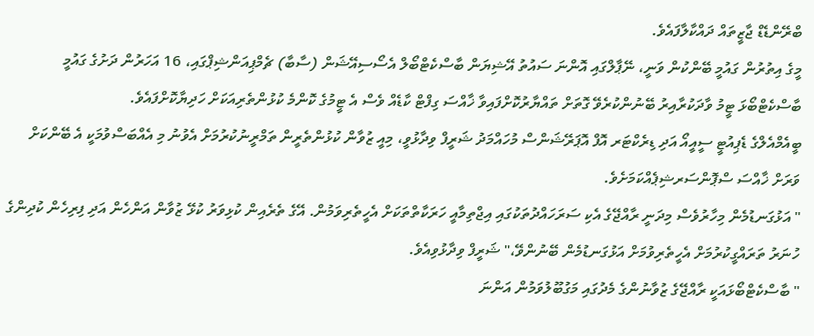ބްރޭންޑެޑް ޖާޒީތައް ދައްކާލާފައެވެ.
މީގެ އިތުރުން ގައުމީ ބޭންކުން ވަނީ، ނޭޕާލްގައި އޮންނަ ސައުތު އޭޝިޔަން ބާސްކެޓްބޯލް އެސޯސިއޭޝަން (ސާބާ) ޗެމްޕިއަންޝިޕްގައި، 16 އަހަރުން ދަށުގެ ގައުމީ ބާސްކެޓްބޯޅަ ޓީމު ވާދަކުރާއިރު ބޭނުންކުރެވޭ ގޮތަށް ތައްޔާރުކޮށްފައިވާ ޚާއްސަ ގިފްޓް ކާޑެއް ވެސް އެ ޓީމުގެ ކޮންމެ ކުޅުންތެރިއަކަށް ހަދިޔާކޮށްފައެވެ.
ބީއެމްއެލްގެ ޑެޕިއުޓީ ސީއީއޯ އަދި ޑިރެކްޓަރ އޮފް އޮޕަރޭޝަންސް މުހައްމަދު ޝަރީފް ވިދާޅުވީ، މިއީ ޒުވާން ކުޅުންތެރީން ތަމްރީނުކުރުމަށް އެވުނު މި އެއްބަސްވުމަކީ އެ ބޭންކަށް ވަރަށް ޚާއްސަ ސްޕޮންސަރޝިޕެއްކަމަށެވެ.
" އަޅުގަނޑުމެން މިހާރުވެސް މިދަނީ ރާއްޖޭގެ އެކި ސަރަހައްދުތަކުގައި އިޖްތިމާއީ ހަރަކާތްތަކަށް އެހީތެރިވަމުން. އޭގެ ތެރެއިން ކުޅިވަރު ކުޅޭ ޒުވާން އަންހެން އަދި ފިރިހެން ކުދިންގެ ހުނަރު ތަރައްގީކުރުމަށް އެހީތެރިވުމަށް އަޅުގަނޑުމެން ބޭނުންވޭ،" ޝަރީފް ވިދާޅުވިއެވެ.
" ބާސްކެޓްބޯޅައަކީ ރާއްޖޭގެ ޒުވާނުންގެ މެދުގައި މަގުބޫލުވަމުން އަންނަ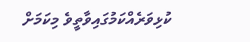ކުޅިވަރެއްކަމުގައިވާތީވެ މިކަމަށް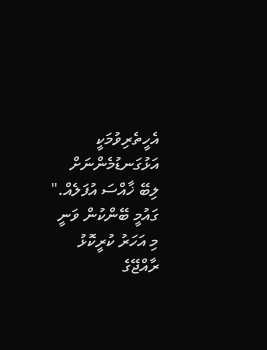އެހީތެރިވުމަކީ އަޅުގަނޑުމެންނަށް ލިބޭ ޚާއްސަ އުފަލެއް."
ގައުމީ ބޭންކުން ވަނީ މި އަހަރު ކުރީކޮޅު ރާއްޖޭގެ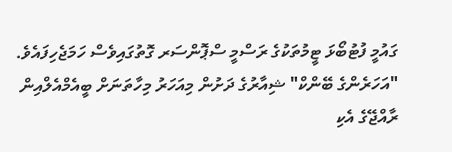ގައުމީ ފުޓުބޯޅަ ޓީމުތަކުގެ ރަސްމީ ސްޕޮންސަރ ގޮތުގައިވެސް ހަމަޖެހިފައެވެ.
"އަހަރެންގެ ބޭންކް" ޝިއާރުގެ ދަށުން މިއަހަރު މިހާތަނަށް ބީއެމްއެލްއިން ރާއްޖޭގެ އެކި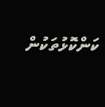ކަންކޮޅުތަކުން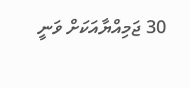30 ޖަމިއްޔާއަކަށް ވަނީ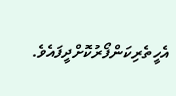އެހީތެރިކަންފޯރުކޮށްދީފައެވެ.